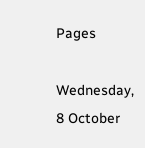Pages

Wednesday, 8 October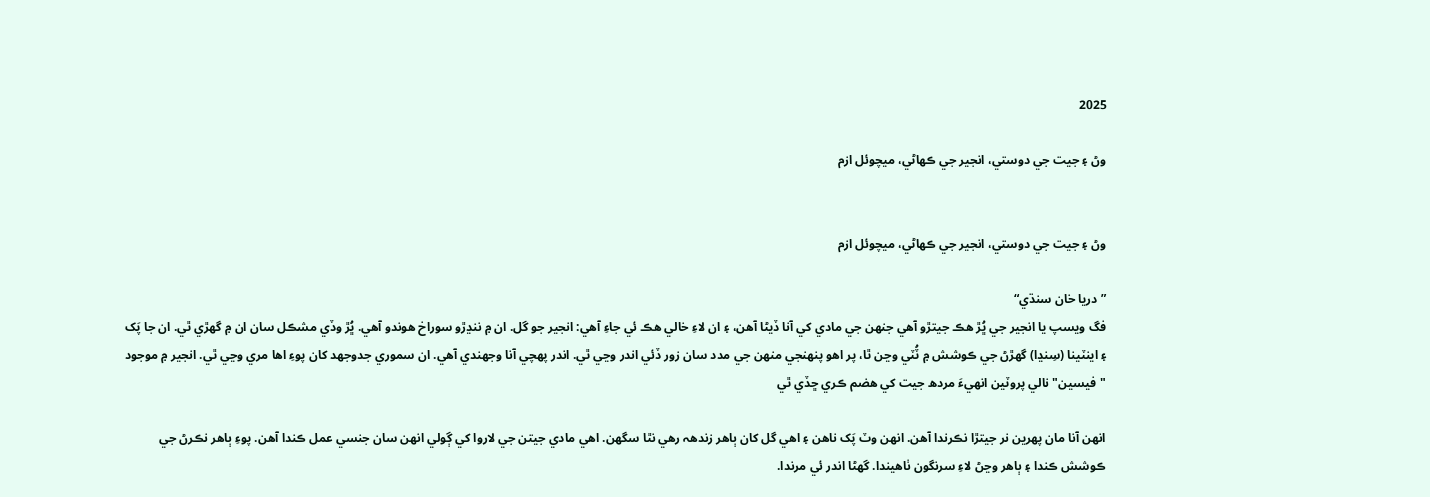2025

وڻ ۽ جيت جي دوستي، انجير جي ڪهاڻي، ميچوئل ازم


وڻ ۽ جيت جي دوستي، انجير جي ڪهاڻي، ميچوئل ازم

”دريا خان سنڌي“
فگ ويسپ يا انجير جي ڀُڙ هڪ جيتڙو آهي جنهن جي مادي کي آنا ڏيڻا آهن، ۽ ان لاءِ خالي هڪ ئي جاءِ آهي: انجير جو گل. ان ۾ ننڍڙو سوراخ هوندو آهي. ڀُڙ وڏي مشڪل سان ان ۾ گهڙي ٿي. ان جا پَک ۽ اينٽينا (سِنڍا) گهڙڻ جي ڪوشش ۾ ٽُٽي وڃن ٿا، پر اهو پنهنجي منھن جي مدد سان زور ڏئي اندر وڃي ٿي. اندر پهچي آنا وجهندي آهي. ان سموري جدوجهد کان پوءِ اها مري وڃي ٿي. انجير ۾ موجود "فيسين" نالي پروٽين انهيءَ مردھ جيت کي هضم ڪري ڇڏي ٿي

انهن آنا مان پهرين نر جيتڙا نڪرندا آهن. انهن وٽ پَک ناهن ۽ اهي گل کان ٻاهر زندهہ رهي نٿا سگهن. اهي مادي جيتن جي لاروا کي ڳولي انهن سان جنسي عمل ڪندا آهن. پوءِ ٻاهر نڪرڻ جي ڪوشش ڪندا ۽ ٻاهر وڃڻ لاءِ سرنگون ٺاهيندا. گهڻا اندر ئي مرندا.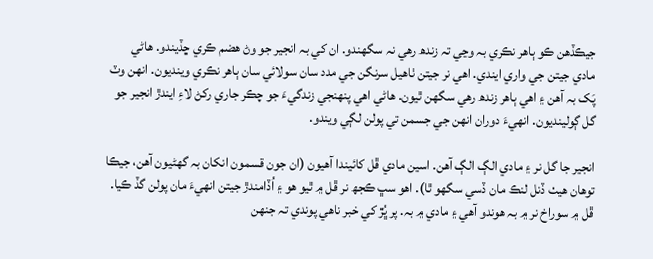جيڪڏهن ڪو ٻاهر نڪري بہ وڃي تہ زندھ رهي نہ سگهندو. ان کي بہ انجير جو وڻ هضم ڪري ڇڏيندو. هاڻي مادي جيتن جي واري ايندي. اهي نر جيتن ٺاهيل سرنگن جي مدد سان سولائي سان ٻاهر نڪري وينديون. انهن وٽ پَک بہ آهن ۽ اهي ٻاهر زندھ رهي سگهن ٿيون. هاڻي اهي پنهنجي زندگيءَ جو چڪر جاري رکڻ لاءِ ايندڙ انجير جو گل ڳولينديون. انهيءَ دوران انهن جي جسمن تي پولن لڳي ويندو.

انجير جا گل نر ۽ مادي الڳ الڳ آهن. اسين مادي ڦل کائيندا آهيون (ان جون قسمون انکان بہ گهڻيون آهن، جيڪا توهان هيٺ ڏنل لنڪ مان ڏسي سگهو ٿا). اهو سڀ ڪجھ نر ڦل ۾ ٿيو هو ۽ اُڏامندڙ جيتن انهيءَ مان پولن گڏ ڪيا.
ڦل ۾ سوراخ نر ۾ بہ هوندو آهي ۽ مادي ۾ بہ. پر ڀُڙ کي خبر ناهي پوندي تہ جنهن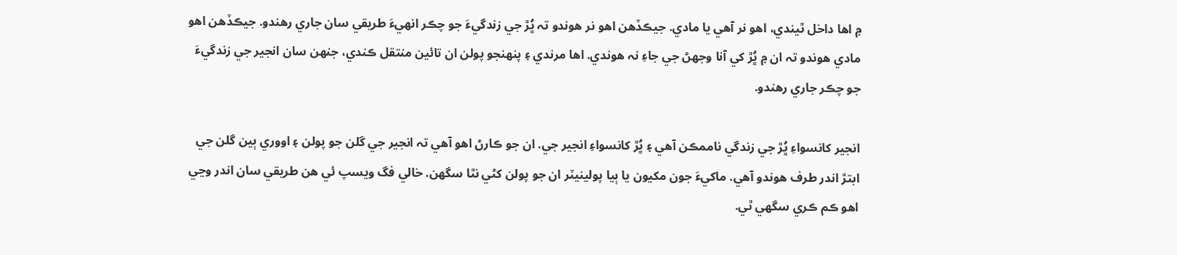۾ اها داخل ٿيندي، اهو نر آهي يا مادي. جيڪڏهن اهو نر هوندو تہ ڀُڙ جي زندگيءَ جو چڪر انهيءَ طريقي سان جاري رهندو. جيڪڏهن اهو مادي هوندو تہ ان ۾ ڀُڙ کي آنا وجهڻ جي جاءِ نہ هوندي. اها مرندي ۽ پنهنجو پولن ان تائين منتقل ڪندي، جنهن سان انجير جي زندگيءَ جو چڪر جاري رهندو.

انجير کانسواءِ ڀُڙ جي زندگي ناممڪن آهي ۽ ڀُڙ کانسواءِ انجير جي. ان جو ڪارڻ اهو آهي تہ انجير جي گلن جو پولن ۽ اووري ٻين گلن جي ابتڙ اندر طرف هوندو آهي. ماکيءَ جون مکيون يا ٻيا پولينيٽر ان جو پولن کڻي نٿا سگهن. خالي فگ ويسپ ئي هن طريقي سان اندر وڃي اهو ڪم ڪري سگهي ٿي.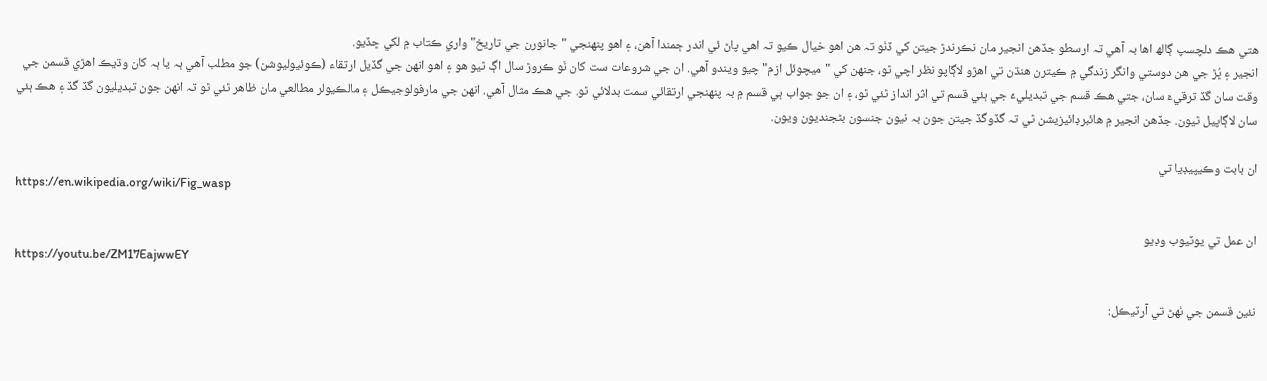هتي هڪ دلچسپ ڳالھ اها بہ آهي تہ ارسطو جڏهن انجير مان نڪرندڙ جيتن کي ڏٺو تہ هن اهو خيال ڪيو تہ اهي پاڻ ئي اندر ڄمندا آهن، ۽ اهو پنهنجي "جانورن جي تاريخ" واري ڪتاب ۾ لکي ڇڏيو.
انجير ۽ ڀُڙ جي هن دوستي وانگر زندگي ۾ ڪيترن هنڌن تي اهڙو لاڳاپو نظر اچي ٿو، جنهن کي "ميچوئل ازم" چيو ويندو آهي. ان جي شروعات ست کان نَو ڪروڙ سال اڳ ٿيو هو ۽ اهو انهن جي گڏيل ارتقاء (ڪوئيوليوشن) جو مطلب آهي ٻہ يا ٻہ کان وڌيڪ اهڙي قسمن جي وقت سان گڏ ترقيءَ سان، جتي هڪ قسم جي تبديليءَ جي ٻئي قسم تي اثر انداز ٿئي ٿو، ۽ ان جو جواب ٻي قسم ۾ بہ پنهنجي ارتقائي سمت بدلائي ٿو. جي هڪ مثال آهي. انهن جي مارفولوجيڪل ۽ مالڪيولر مطالعي مان ظاهر ٿئي ٿو تہ انهن جون تبديليون گڏ گڏ ۽ هڪ ٻئي سان لاڳاپيل ٿيون. جڏهن انجير ۾ هائبرڊائيزيشن ٿي تہ گڏوگڏ جيتن جون بہ نيون جنسون بڻجنديون ويون.

ان بابت وڪيپيڊيا تي
https://en.wikipedia.org/wiki/Fig_wasp

ان عمل تي يوٽيوب وڊيو
https://youtu.be/ZM17EajwwEY

نئين قسمن جي ٺهڻ تي آرٽيڪل: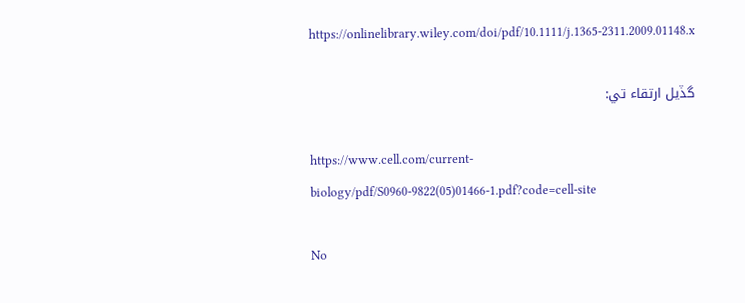https://onlinelibrary.wiley.com/doi/pdf/10.1111/j.1365-2311.2009.01148.x

گڏيل ارتقاء تي:

https://www.cell.com/current-biology/pdf/S0960-9822(05)01466-1.pdf?code=cell-site

No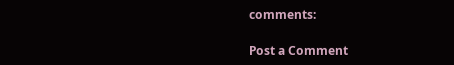comments:

Post a Comment